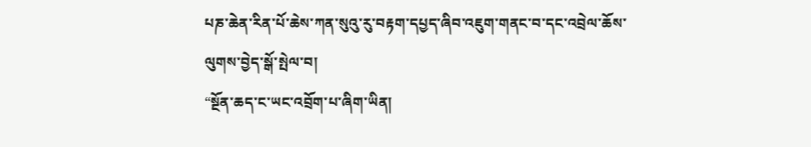པཎ་ཆེན་རིན་པོ་ཆེས་ཀན་སུའུ་རུ་བརྟག་དཔྱད་ཞིབ་འཇུག་གནང་བ་དང་འབྲེལ་ཆོས་ལུགས་བྱེད་སྒོ་སྤེལ་བ།
“སྔོན་ཆད་ང་ཡང་འབྲོག་པ་ཞིག་ཡིན།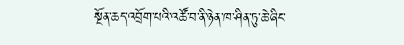སྔོན་ཆད་འབྲོག་པའི་འཚོ་བ་ནི་ཉེན་ཁ་ཤིན་ཏུ་ཆེ་ཞིང་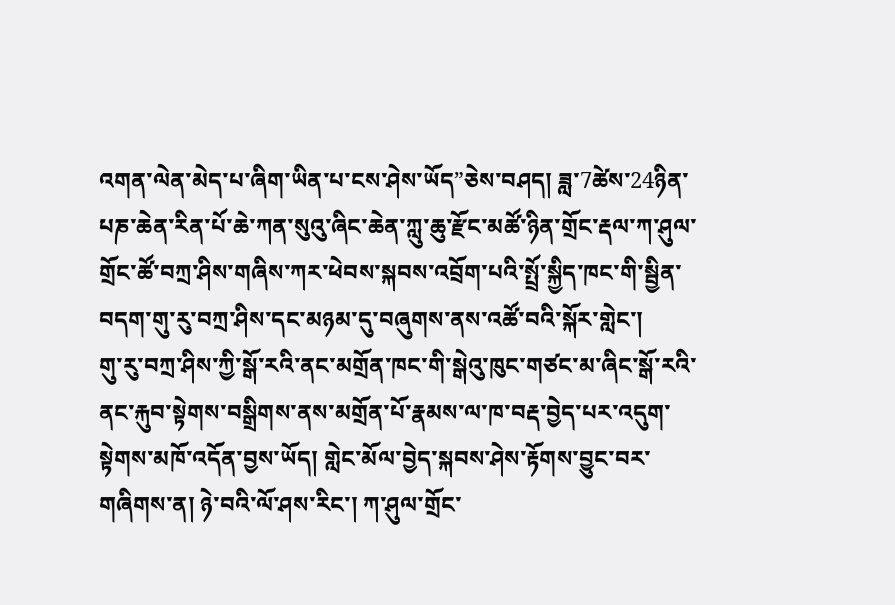འགན་ལེན་མེད་པ་ཞིག་ཡིན་པ་ངས་ཤེས་ཡོད”ཅེས་བཤད། ཟླ་7ཚེས་24ཉིན་པཎ་ཆེན་རིན་པོ་ཆེ་ཀན་སུའུ་ཞིང་ཆེན་ཀླུ་ཆུ་རྫོང་མཚོ་ཉིན་གྲོང་རྡལ་ཀ་ཤུལ་གྲོང་ཚོ་བཀྲ་ཤིས་གཞིས་ཀར་ཕེབས་སྐབས་འབྲོག་པའི་སྤྲོ་སྐྱིད་ཁང་གི་སྦྱིན་བདག་གུ་རུ་བཀྲ་ཤིས་དང་མཉམ་དུ་བཞུགས་ནས་འཚོ་བའི་སྐོར་གླེང་།
གུ་རུ་བཀྲ་ཤིས་ཀྱི་སྒོ་རའི་ནང་མགྲོན་ཁང་གི་སྒེའུ་ཁུང་གཙང་མ་ཞིང་སྒོ་རའི་ནང་རྐུབ་སྟེགས་བསྒྲིགས་ནས་མགྲོན་པོ་རྣམས་ལ་ཁ་བརྡ་བྱེད་པར་འདུག་སྟེགས་མཁོ་འདོན་བྱས་ཡོད། གླེང་མོལ་བྱེད་སྐབས་ཤེས་རྟོགས་བྱུང་བར་གཞིགས་ན། ཉེ་བའི་ལོ་ཤས་རིང་། ཀ་ཤུལ་གྲོང་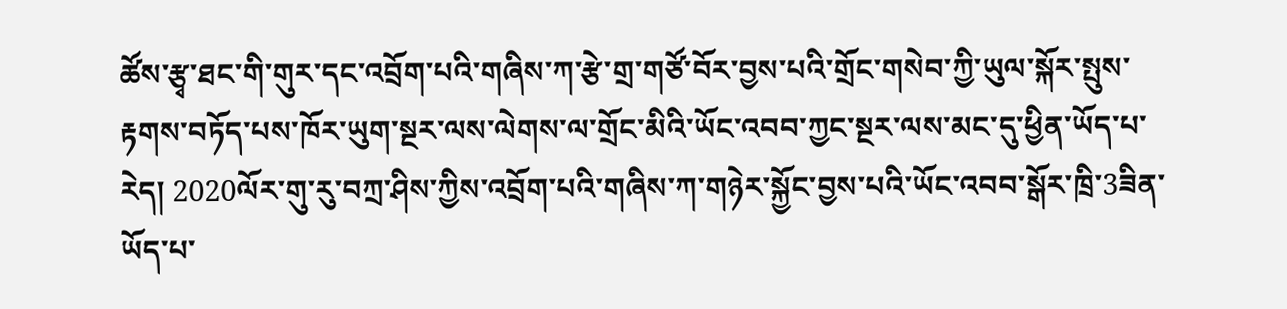ཚོས་རྩྭ་ཐང་གི་གུར་དང་འབྲོག་པའི་གཞིས་ཀ་རྩེ་གྲ་གཙོ་བོར་བྱས་པའི་གྲོང་གསེབ་ཀྱི་ཡུལ་སྐོར་སྤུས་རྟགས་བཏོད་པས་ཁོར་ཡུག་སྔར་ལས་ལེགས་ལ་གྲོང་མིའི་ཡོང་འབབ་ཀྱང་སྔར་ལས་མང་དུ་ཕྱིན་ཡོད་པ་རེད། 2020ལོར་གུ་རུ་བཀྲ་ཤིས་ཀྱིས་འབྲོག་པའི་གཞིས་ཀ་གཉེར་སྐྱོང་བྱས་པའི་ཡོང་འབབ་སྒོར་ཁྲི་3ཟིན་ཡོད་པ་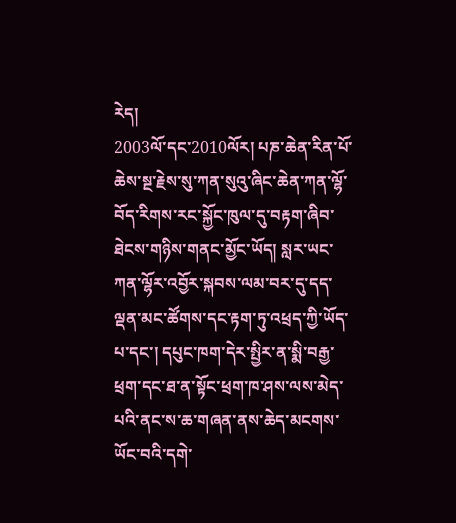རེད།
2003ལོ་དང་2010ལོར། པཎ་ཆེན་རིན་པོ་ཆེས་སྔ་རྗེས་སུ་ཀན་སུའུ་ཞིང་ཆེན་ཀན་ལྷོ་བོད་རིགས་རང་སྐྱོང་ཁུལ་དུ་བརྟག་ཞིབ་ཐེངས་གཉིས་གནང་མྱོང་ཡོད། སླར་ཡང་ཀན་ལྷོར་འབྱོར་སྐབས་ལམ་བར་དུ་དད་ལྡན་མང་ཚོགས་དང་རྟག་ཏུ་འཕྲད་ཀྱི་ཡོད་པ་དང་། དཔུང་ཁག་དེར་སྤྱིར་ན་སྨི་བརྒྱ་ཕྲག་དང་ཐ་ན་སྟོང་ཕྲག་ཁ་ཤས་ལས་མེད་པའི་ནང་ས་ཆ་གཞན་ནས་ཆེད་མངགས་ཡོང་བའི་དགེ་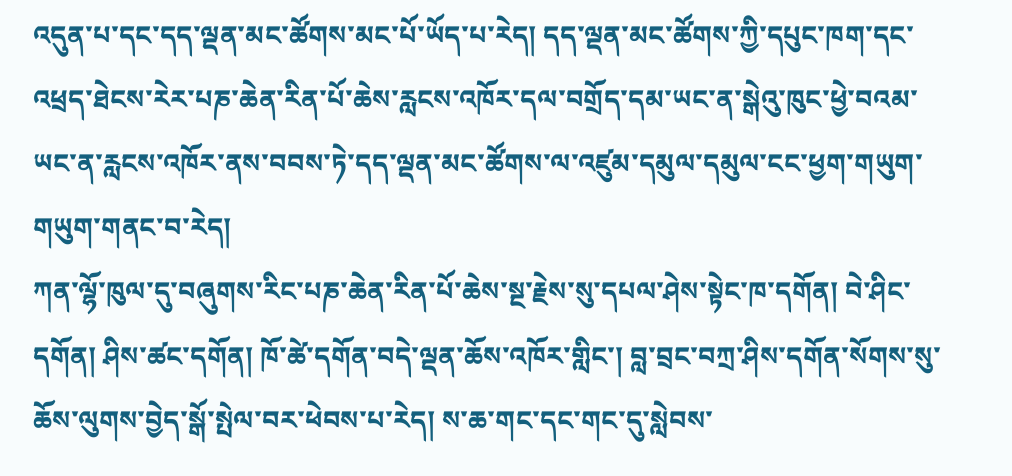འདུན་པ་དང་དད་ལྡན་མང་ཚོགས་མང་པོ་ཡོད་པ་རེད། དད་ལྡན་མང་ཚོགས་ཀྱི་དཔུང་ཁག་དང་འཕྲད་ཐེངས་རེར་པཎ་ཆེན་རིན་པོ་ཆེས་རླངས་འཁོར་དལ་བགྲོད་དམ་ཡང་ན་སྒེའུ་ཁུང་ཕྱེ་བའམ་ཡང་ན་རླངས་འཁོར་ནས་བབས་ཏེ་དད་ལྡན་མང་ཚོགས་ལ་འཛུམ་དམུལ་དམུལ་ངང་ཕྱག་གཡུག་གཡུག་གནང་བ་རེད།
ཀན་ལྷོ་ཁུལ་དུ་བཞུགས་རིང་པཎ་ཆེན་རིན་པོ་ཆེས་སྔ་རྗེས་སུ་དཔལ་ཤེས་སྟེང་ཁ་དགོན། བེ་ཤིང་དགོན། ཤིས་ཚང་དགོན། ཁོ་ཚེ་དགོན་བདེ་ལྡན་ཆོས་འཁོར་གླིང་། བླ་བྲང་བཀྲ་ཤིས་དགོན་སོགས་སུ་ཆོས་ལུགས་བྱེད་སྒོ་སྤེལ་བར་ཕེབས་པ་རེད། ས་ཆ་གང་དང་གང་དུ་སླེབས་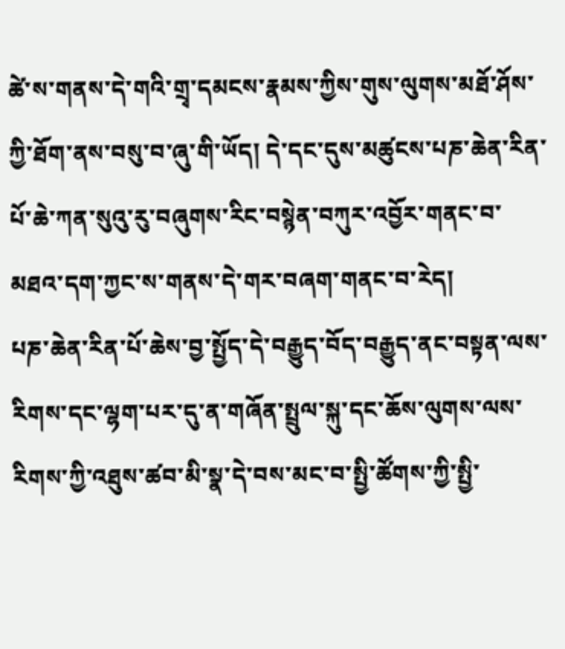ཚེ་ས་གནས་དེ་གའི་གྲྭ་དམངས་རྣམས་ཀྱིས་གུས་ལུགས་མཐོ་ཤོས་ཀྱི་ཐོག་ནས་བསུ་བ་ཞུ་གི་ཡོད། དེ་དང་དུས་མཚུངས་པཎ་ཆེན་རིན་པོ་ཆེ་ཀན་སུའུ་རུ་བཞུགས་རིང་བསྙེན་བཀུར་འབྱོར་གནང་བ་མཐའ་དག་ཀྱང་ས་གནས་དེ་གར་བཞག་གནང་བ་རེད།
པཎ་ཆེན་རིན་པོ་ཆེས་བྱ་སྤྱོད་དེ་བརྒྱུད་བོད་བརྒྱུད་ནང་བསྟན་ལས་རིགས་དང་ལྷག་པར་དུ་ན་གཞོན་སྤྲུལ་སྐུ་དང་ཆོས་ལུགས་ལས་རིགས་ཀྱི་འཐུས་ཚབ་མི་སྣ་དེ་བས་མང་བ་སྤྱི་ཚོགས་ཀྱི་སྤྱི་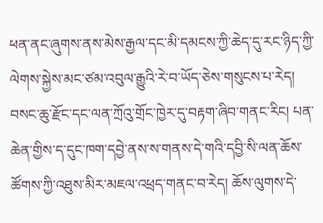ཕན་ནང་ཞུགས་ནས་མེས་རྒྱལ་དང་མི་དམངས་ཀྱི་ཆེད་དུ་རང་ཉིད་ཀྱི་ལེགས་སྐྱེས་མང་ཙམ་འབུལ་རྒྱུའི་རེ་བ་ཡོད་ཅེས་གསུངས་པ་རེད།
བསང་ཆུ་རྫོང་དང་ལན་ཀྲོའུ་གྲོང་ཁྱེར་དུ་བརྟག་ཞིབ་གནང་རིང། པན་ཆེན་གྱིས་ད་དུང་ཁག་དབྱེ་ནས་ས་གནས་དེ་གའི་དབྱི་སི་ལན་ཆོས་ཚོགས་ཀྱི་འཐུས་མིར་མཇལ་འཕྲད་གནང་བ་རེད། ཆོས་ལུགས་དེ་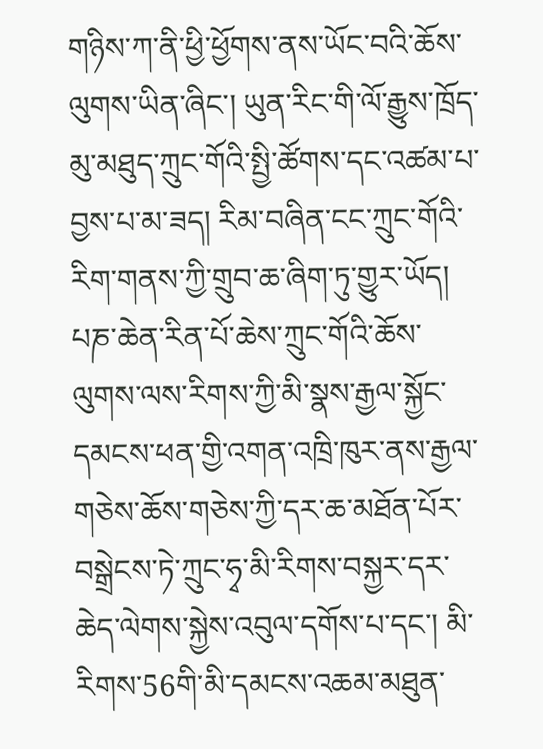གཉིས་ཀ་ནི་ཕྱི་ཕྱོགས་ནས་ཡོང་བའི་ཆོས་ལུགས་ཡིན་ཞིང་། ཡུན་རིང་གི་ལོ་རྒྱུས་ཁྲོད་མུ་མཐུད་ཀྲུང་གོའི་སྤྱི་ཚོགས་དང་འཚམ་པ་བྱས་པ་མ་ཟད། རིམ་བཞིན་ངང་ཀྲུང་གོའི་རིག་གནས་ཀྱི་གྲུབ་ཆ་ཞིག་ཏུ་གྱུར་ཡོད།
པཎ་ཆེན་རིན་པོ་ཆེས་ཀྲུང་གོའི་ཆོས་ལུགས་ལས་རིགས་ཀྱི་མི་སྣས་རྒྱལ་སྐྱོང་དམངས་ཕན་གྱི་འགན་འཁྲི་ཁུར་ནས་རྒྱལ་གཅེས་ཆོས་གཅེས་ཀྱི་དར་ཆ་མཐོན་པོར་བསྒྲེངས་ཏེ་ཀྲུང་ཧྭ་མི་རིགས་བསྐྱར་དར་ཆེད་ལེགས་སྐྱེས་འབུལ་དགོས་པ་དང་། མི་རིགས་56གི་མི་དམངས་འཆམ་མཐུན་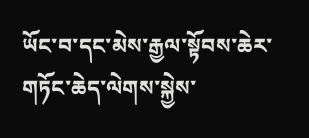ཡོང་བ་དང་མེས་རྒྱལ་སྟོབས་ཆེར་གཏོང་ཆེད་ལེགས་སྐྱེས་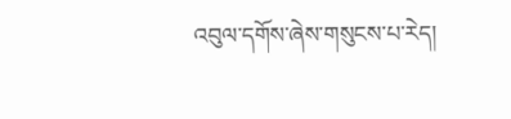འབུལ་དགོས་ཞེས་གསུངས་པ་རེད།